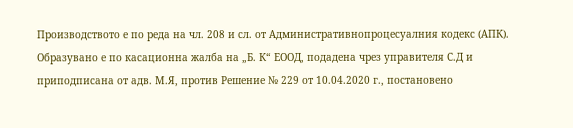Производството е по реда на чл. 208 и сл. от Административнопроцесуалния кодекс (АПК).
Образувано е по касационна жалба на „Б. К“ ЕООД, подадена чрез управителя С.Д и приподписана от адв. М.Я, против Решение № 229 от 10.04.2020 г., постановено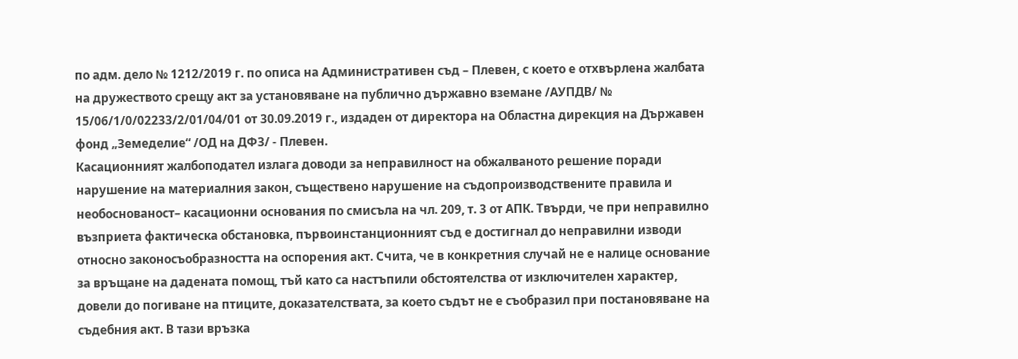по адм. дело № 1212/2019 г. по описа на Административен съд – Плевен, с което е отхвърлена жалбата на дружеството срещу акт за установяване на публично държавно вземане /АУПДВ/ № 15/06/1/0/02233/2/01/04/01 от 30.09.2019 г., издаден от директора на Областна дирекция на Държавен фонд „Земеделие“ /ОД на ДФЗ/ - Плевен.
Касационният жалбоподател излага доводи за неправилност на обжалваното решение поради нарушение на материалния закон, съществено нарушение на съдопроизводствените правила и необоснованост– касационни основания по смисъла на чл. 209, т. 3 от АПК. Твърди, че при неправилно възприета фактическа обстановка, първоинстанционният съд е достигнал до неправилни изводи относно законосъобразността на оспорения акт. Счита, че в конкретния случай не е налице основание за връщане на дадената помощ, тъй като са настъпили обстоятелства от изключителен характер, довели до погиване на птиците, доказателствата, за което съдът не е съобразил при постановяване на съдебния акт. В тази връзка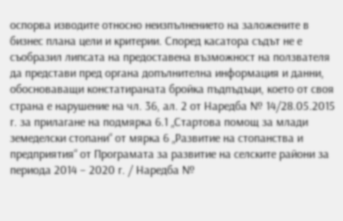оспорва изводите относно неизпълнението на заложените в бизнес плана цели и критерии. Според касатора съдът не е съобразил липсата на предоставена възможност на ползвателя да представи пред органа допълнителна информация и данни, обосноваващи констатираната бройка пъдпъдъци, което от своя страна е нарушение на чл. 36, ал. 2 от Наредба № 14/28.05.2015 г. за прилагане на подмярка 6.1 „Стартова помощ за млади земеделски стопани“ от мярка 6 „Развитие на стопанства и предприятия“ от Програмата за развитие на селските райони за периода 2014 – 2020 г. / Наредба №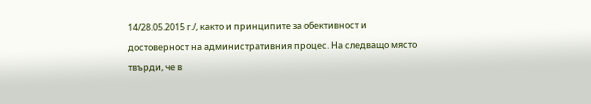14/28.05.2015 г./, както и принципите за обективност и достоверност на административния процес. На следващо място твърди, че в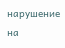нарушение на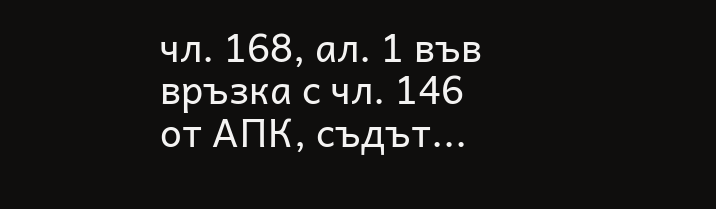чл. 168, ал. 1 във връзка с чл. 146 от АПК, съдът...